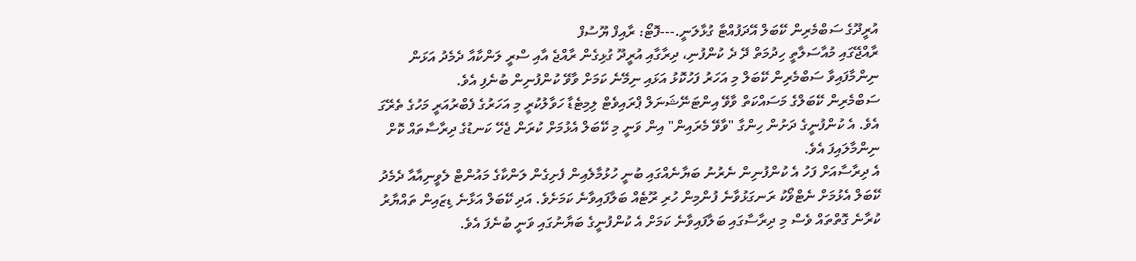އުރީދޫގެ ސަބްމެރިން ކޭބަލް އޭދަފުއްޓާ ގުޅާލަނީ.---ފޮޓޯ: ރާއިފް ޔޫސުފް
ރާއްޖޭގައި މުއާސަލާތީ ހިދުމަތް ދޭ ދެ ކުންފުނި، ދިރާގާއި އުރީދޫ ގުޅިގެން ރާއްޖެ އާއި ސްރީ ލަންކާއާ ދެމެދު އަޅަން ނިންމާފައިވާ ސަބްމެރިން ކޭބަލް މި އަހަރު ފަހުކޮޅު އަޅައި ނިމޭނެ ކަމަށް ވާވޭ ކުންފުނިން ބުނެފި އެވެ.
ސަބްމެރިން ކޭބަލްގެ މަސައްކަތް ވާވޭ އިންޓަނޭޝަނަލް ޕްރައިވެޓް ލިމިޓެޑާ ހަވާލުކުރީ މި އަހަރުގެ ފެބްރުއަރީ މަހުގެ ތެރޭގަ އެވެ. އެ ކުންފުނީގެ ދަށުން ހިންގާ "ވާވޭ މެރައިން" އިން ވަނީ މި ކޭބަލް އެޅުމަށް ކުރަން ޖެހޭ ކަނޑުގެ ދިރާސާތައް ކޮށް ނިންމާލައިފަ އެވެ.
އެ ދިރާސާއަށް ފަހު އެ ކުންފުނިން ނެރުނު ބަޔާނެއްގައި ބުނީ ހުޅުމާލެއިން ފެށިގެން ލަންކާގެ މައުންޓް ލެވީނިއާއާ ދެމެދު ކޭބަލް އެޅުމަށް ނެޓްވޯކު ރަނގަޅުވާނެ ފުންމިން ހުރި ރޫޓެއް ބަލާފައިވާނެ ކަމަށެވެ. އަދި ކޭބަލް އަޅާނެ ޑިޒައިން ތައްޔާރު ކުރާނެ ގޮތްތައް ވެސް މި ދިރާސާގައި ބަލާފައިވާނެ ކަމަށް އެ ކުންފުނީގެ ބަޔާނުގައި ވަނީ ބުނެފަ އެވެ.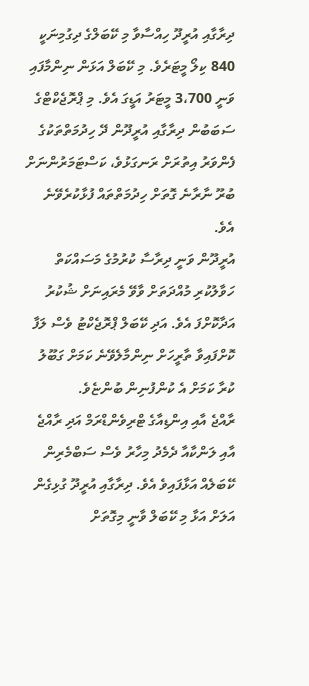ދިރާގާއި އުރީދޫ ހިއްސާވާ މި ކޭބަލްގެ ދިގުމިނަކީ 840 ކިލޯ މީޓަރެވެ. މި ކޭބަލް އަޅަން ނިންމާފައި ވަނީ 3،700 މީޓަރު އަޑީގަ އެވެ. މި ޕްރޮޖެކްޓްގެ ސަބަބުން ދިރާގާއި އުރީދޫން ދޭ ހިދުމަތްތަކުގެ ފެންވަރު އިތުރަށް ރަނގަޅުވެ، ކަސްޓަމަރުންނަށް ބުރޫ ނާރާނެ ގޮތަށް ހިދުމަތްތައް ފުޅާކުރެވޭނެ އެވެ.
އުރީދޫން ވަނީ ދިރާސާ ކުރުމުގެ މަސައްކަތް ހަވާލުކުރި މުއްދަތަށް ވާވޭ މެރައިނަށް ޝުކުރު އަދާކޮށްފަ އެވެ. އަދި ކޭބަލް ޕްރޮޖެކްޓު ވެސް ލަފާ ކޮށްފައިވާ ތާރީހަށް ނިންމާލެވޭނެ ކަމަށް ގަބޫލު ކުރާ ކަމަށް އެ ކުންފުނިން ބުންޏެވެ.
ރާއްޖެ އާއި އިންޑިއާގެ ޓްރިވެންޑްރަމް އަދި ރާއްޖެ އާއި ލަންކާއާ ދެމެދު މިހާރު ވެސް ސަބްމެރިން ކޭބަލެއް އަޅާފައިވެ އެވެ. ދިރާގާއި އުރީދޫ ގުޅިގެން އަލަށް އަޅާ މި ކޭބަލް ވާނީ މިގޮތަށް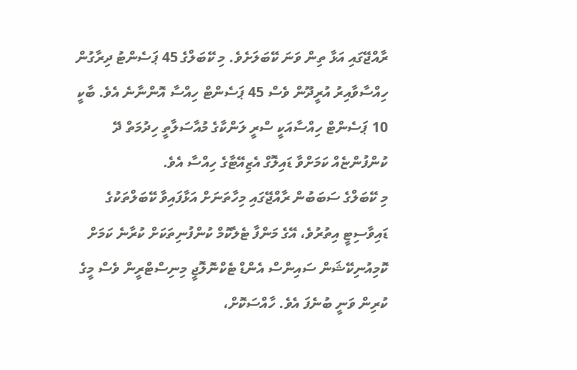ރާއްޖޭގައި އަޅާ ތިން ވަނަ ކޭބަލަށެވެ. މި ކޭބަލްގެ 45 ޕަސެންޓު ދިރާގުން ހިއްސާވާއިރު އުރީދޫން ވެސް 45 ޕަސެންޓް ހިއްސާ އޮންނާނެ އެވެ. ބާކީ 10 ޕަސެންޓް ހިއްސާއަކީ ސްރީ ލަންކާގެ މުއާސަލާތީ ހިދުމަތް ދޭ ކުންފުންޏެއް ކަމަށްވާ ޑައިލޮގް އެޒިއޭޓާގެ ހިއްސާ އެވެ.
މި ކޭބަލްގެ ސަބަބުން ރާއްޖޭގައި މިހާތަނަށް އަޅާފައިވާ ކޭބަލްތަކުގެ ޑައިވާސިޓީ އިތުރުވެ، އޭގެ މަންފާ ޓެލެކޮމް ކުންފުނިތަކަށް ކުރާނެ ކަމަށް ކޮމިއުނިކޭޝަން ސައިންސް އެންޑް ޓެކްނޮލޮޖީ މިނިސްޓްރީން ވެސް މީގެ ކުރިން ވަނީ ބުނެފަ އެވެ. ހާއްސަކޮށް،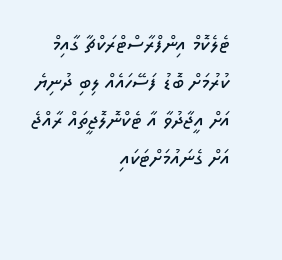ޓެލެކޮމް އިންފްރާސްޓްރަކްޗާ ގާއިމް ކުރުމަށް ބޮޑު ފަސޭހައެއް ލިބި ދުނިޔެ އަށް އީޖާދުވާ އާ ޓެކްނޮލޮޖީތައް ރާއްޖެ އަށް ގެނައުމަށްޓަކައި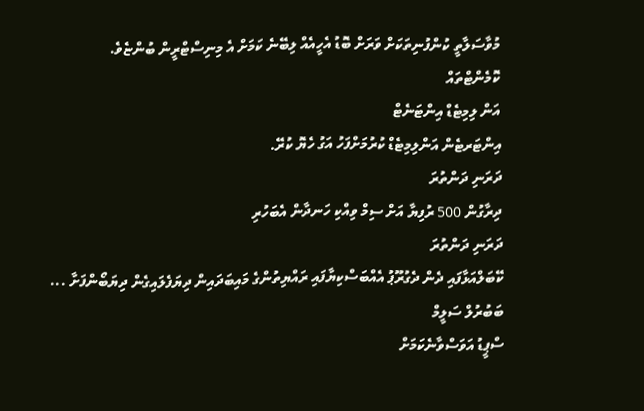މުވާސަލާތީ ކުންފުނިތަކަށް ވަރަށް ބޮޑު އެހީއެއް ލިބޭނެ ކަމަށް އެ މިނިސްޓްރީން ބުންޏެވެ.
ކޮމެންޓްތައް
އަން ލިމިޓެޑް އިންޓަނެޓް
އިންޓަރޓެން އަންލިމިޓެޑް ކުރުމަށްފަހު އަގު ހެޔޮ ކުރޭ.
ދަރަނި ދަންތުރަ
ދިރާގުން 500 ރުފިޔާ އަށް ސިމް ވިއްކި ހަނދާން އެބަހުރި
ދަރަނި ދަންތުރަ
ކޭބަލްއަޅާފައި ދެން ދެގުރޫޕު އެއްބަސްކިޔާފައި ރައްޔިތުންގެ މައިބަދައިން ދިޔަފެލައިގެން ދިޔަބޯންފަށާ ...
ބަބުރުލް ސަލީމް
ސްޕީޑު އަވަސްވާނެކަމަށް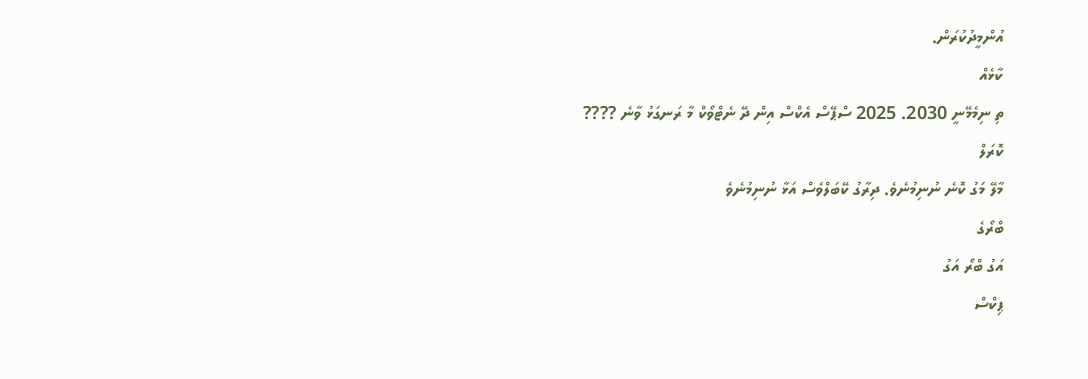އުންމީދުކުރަން.
ކާޅެއް
ތި ނިމެމޭނީ 2030. 2025 ސްޕޭސް އެކްސް އިން ދޭ ނެޓްވޯކް މާ ރަނގަޅު ވާނެ ????
ކޮރަލް
މާލޭ މަގު ކޮނެ ނުނިމުނެވެ. ދިރާގު ކޭބަލްވެސް އަޅާ ނުނިމުނެވެ
ބްރޯގެ
އަގު ބްރޯ އަގު
ޕިކްސް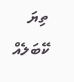ތިޔަ ކޭބަލެއް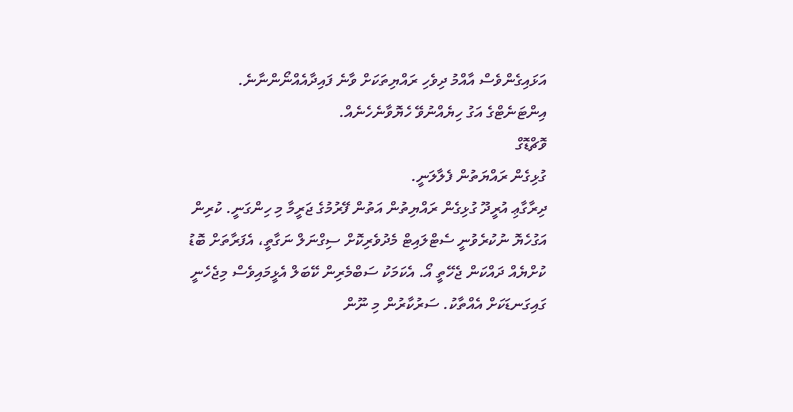އަޅައިގެންވެސް އާއްމު ދިވެހި ރައްޔިތަކަށް ވާނެ ފައިދާއެއްނޯންނާނެ. އިންޓަނެޓްގެ އަގު ހިޔެއްނުވޭ ހެޔޮވާނެހެނެއް.
ވޮޗްޑޮގް
ގުޅިގެން ރައްޔަތުން ފެލާލަނީ.
ދިރާގާޢި އުރީދޫ ގުޅިގެން ރައްޔިތުން އަތުން ފޭރުމުގެ ޖަރީމާ މި ހިންގަނީ. ކުރިން އަގުހެޔޮ ނުކުރެވުނީ ސެޓްލައިޓް މެދުވެރިކޮށް ސިގްނަލް ނަގާތީ، އެފަރާތަށް ބޮޑު ކުށްޔެއް ދައްކަން ޖެހޭތީ އޯ. އެކަމަކު ސަބްމެރިން ކޭބަލް އެޅީމައިވެސް މިޖެހެނީ ގައިގަނޑަކަށް އެއްތާކު. ސަރުކާރުން މި ނޫން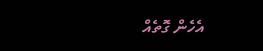އެހެން ގޮތެއް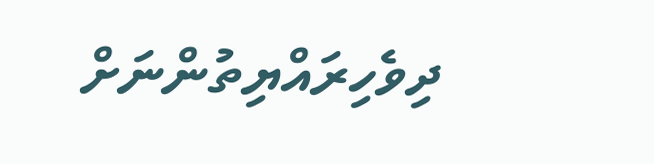ދިވެހިރައްޔިތުންނަށް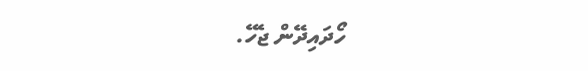ހޯދައިދޭން ޖެހޭ.